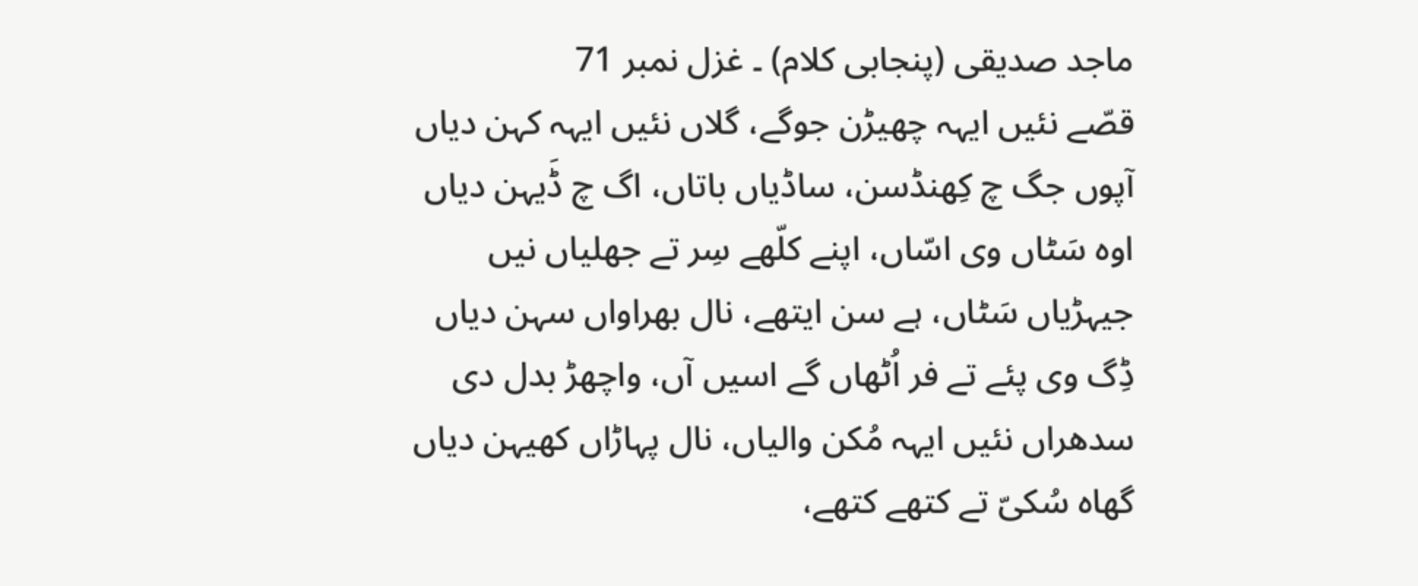ماجد صدیقی (پنجابی کلام) ۔ غزل نمبر 71
قصّے نئیں ایہہ چھیڑن جوگے، گلاں نئیں ایہہ کہن دیاں
آپوں جگ چ کِھنڈسن، ساڈیاں باتاں، اگ چ ڈَیہن دیاں
اوہ سَٹاں وی اسّاں، اپنے کلّھے سِر تے جھلیاں نیں
جیہڑیاں سَٹاں، ہے سن ایتھے، نال بھراواں سہن دیاں
ڈِگ وی پئے تے فر اُٹھاں گے اسیں آں، واچھڑ بدل دی
سدھراں نئیں ایہہ مُکن والیاں، نال پہاڑاں کھیہن دیاں
گھاہ سُکیّ تے کتھے کتھے،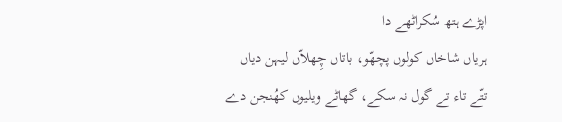اپڑے ہتھ سُکراٹھے دا
ہریاں شاخاں کولوں پچھّو، باتاں چِھلاّں لیہن دیاں
تتّے تاء تے گول نہ سکے، گھاٹے ویلیوں کھُنجن دے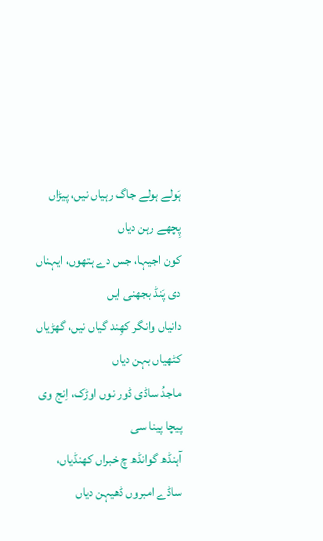ہَولے ہولے جاگ رہیاں نیں، پیڑاں پِچھے رہن دیاں
کون اجیہا، جس دے ہتھوں، ایہناں دی پَنڈ بجھنی ایں
دانیاں وانگر کھِند گیاں نیں، گھڑیاں کٹھیاں بہن دیاں
ماجدُ ساڈی ڈور نوں اوڑک، اِنج وی پیچا پینا سی
آہنڈھ گوانڈھ چ خبراں کھنڈیاں، ساڈے امبروں ڈھیہن دیاں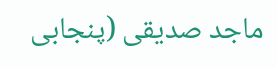ماجد صدیقی (پنجابی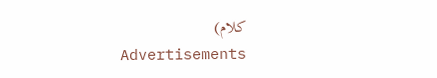کلام)
Advertisements